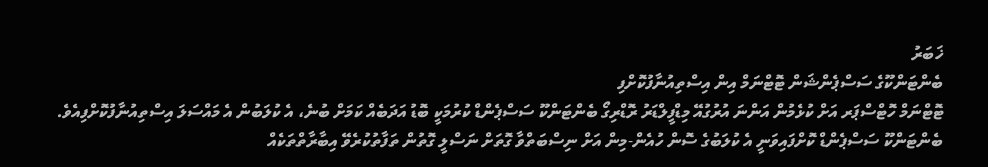ޚަބަރު
ބެންޓަންކޫގެ ސަސްޕެންޝަން ޓޮޓްނަމް އިން އިސްތިއުނާފުކޮށްފި
ޓޮޓްނަމް ހޮޓްސްޕަރ އަށް ކުޅެމުން އަންނަ އުރުގުއޭ މިޑްފީލްޑަރު ރޮޑްރިގޯ ބެންޓަންކޫ ސަސްޕެންޑް ކުރުމަކީ ބޮޑު އަދަބެއް ކަމަށް ބުނެ، އެ ކުލަބުން އެ މައްސަލަ އިސްތިއުނާފުކޮށްފިއެވެ.
ބެންޓަންކޫ ސަސްޕެންޑް ކޮށްފައިވަނީ އެ ކުލަބުގެ ސޮން ހުއެން-މިން އަށް ނިސްބަތްވާ ގޮތަށް ނަސްލީ ގޮތުން ތަފާތުކުރެވޭ އިބާރާތްތަކެއް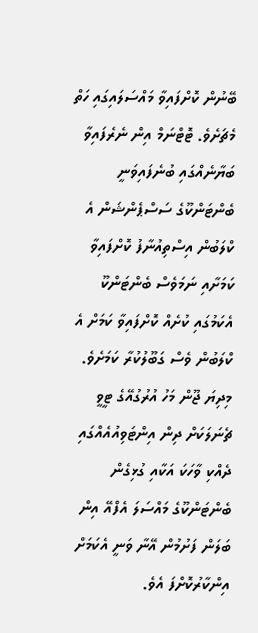ބޭނުން ކޮށްފައިވާ މައްސަލައިގައި ހަތް މެޗަށެވެ. ޓޮޓްނަމް އިން ނެރެފައިވާ ބަޔާނެއްގައި ބުނެފައިވަނީ ބެންޓަންކޫގެ ސަސްޕެންޝަން އެ ކްލަބުން އިސްތިއުނާފު ކޮށްފައިވާ ކަމަށާއި ނަމަވެސް ބެންޓަންކޫ އެކަމުގައި ކުށެއް ކޮށްފައިވާ ކަމަށް އެ ކްލަބުން ވެސް ގަބޫލުކުރާ ކަމަށެވެ.
މިދިޔަ ޖޫން މަހު އުރުގުއޭގެ ޓީވީ ޗެނަލަކަށް ދިން އިންޓަވިއުއެއްގައި ދެއްކި ވާހަކަ އަކާއި ގުޅިގެން ބެންޓަންކޫގެ މައްސަލަ އެފްއޭ އިން ބަލަން ފަށުމުން އޭނާ ވަނީ އެކަމަށް އިންކާރުކޮށްފަ އެވެ.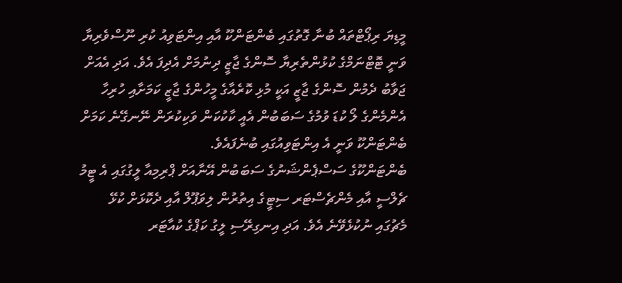މީޑިޔަ ރިޕޯޓްތައް ބުނާ ގޮތުގައި ބެންޓަންކޫ އާއި އިންޓަވިއު ކުރި ނޫސްވެރިޔާ ވަނީ ޓޮޓްނަމްގެ ކުޅުންތެރިޔާ ސޮންގެ ޖާޒީ ދިނުމަށް އެދިފަ އެވެ. އަދި އެއަށް ޖަވާބު ދެމުން ސޮންގެ ޖާޒީ އަކީ މުޅި ކޮރެއާގެ މީހުންގެ ޖާޒީ ކަމަށާއި ހުރިހާ އެންމެންގެ ލޯ ކުޑަ ވުމުގެ ސަބަބުން އެއީ ކާކުކަން ވަކިކުރަން ނޭނގޭނެ ކަމަށް ބެންޓަންކޫ ވަނީ އެ އިންޓަވިއުގައި ބުނެފައެވެ.
ބެންޓަންކޫގެ ސަސްޕެންޝަނުގެ ސަބަބުން އޭނާއަށް ޕްރިމިއާ ލީގުގައި އެ ޓީމު ޗެލްސީ އާއި މެންޗެސްޓަރ ސިޓީގެ އިތުރުން ލިވަޕޫލް އާއި ދެކޮޅަށް ކުޅޭ މެޗުގައި ނުކުޅެވޭނެ އެވެ. އަދި އިނގިރޭސި ލީގު ކަޕްގެ ކުއާޓަރ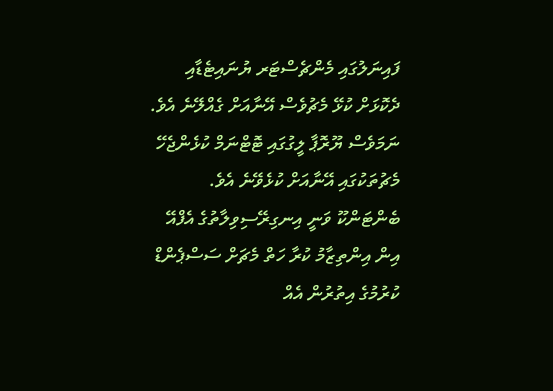ފައިނަލުގައި މެންޗެސްޓަރ ޔުނައިޓެޑާއި ދެކޮޅަށް ކުޅޭ މެޗުވެސް އޭނާއަށް ގެއްލޭނެ އެވެ. ނަމަވެސް ޔޫރޮޕާ ލީގުގައި ޓޮޓްނަމް ކުޅެންޖެހޭ މެޗުތަކުގައި އޭނާއަށް ކުޅެވޭނެ އެވެ.
ބެންޓަންކޫ ވަނީ އިނގިރޭސިވިލާތުގެ އެފްއޭ އިން އިންތިޒާމު ކުރާ ހަތް މެޗަށް ސަސްޕެންޑް ކުރުމުގެ އިތުރުން އެއް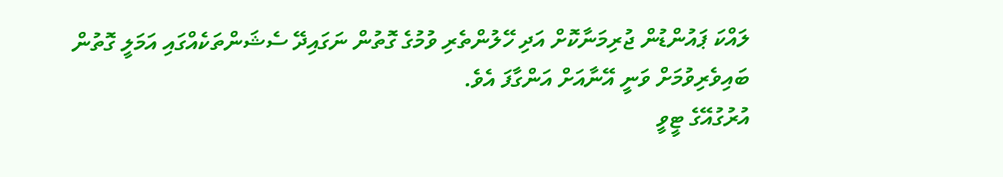ލައްކަ ޕައުންޑުން ޖުރިމަނާކޮށް އަދި ހޭލުންތެރި ވުމުގެ ގޮތުން ނަގައިދޭ ސެޝަންތަކެއްގައި އަމަލީ ގޮތުން ބައިވެރިވުމަށް ވަނީ އޭނާއަށް އަންގާފަ އެވެ.
އުރުގުއޭގެ ޓީވީ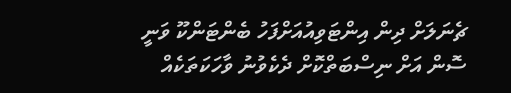ޗެނަލަށް ދިން އިންޓަވިއުއަށްފަހު ބެންޓަންކޫ ވަނީ ސޮން އަށް ނިސްބަތްކޮށް ދެކެވުނު ވާހަކަތަކެއް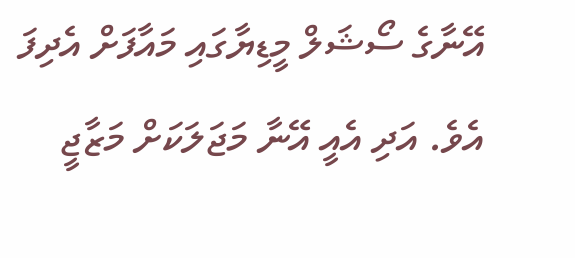އޭނާގެ ސޯޝަލް މީޑިޔާގައި މައާފަށް އެދިފަ އެވެ. އަދި އެއީ އޭނާ މަޖަލަކަށް މަޒާޖީ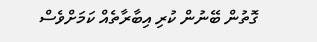ގޮތުން ބޭނުން ކުރި އިބާރާތެއް ކަމަށްވެސް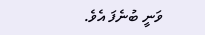ވަނީ ބުނެފަ އެވެ.